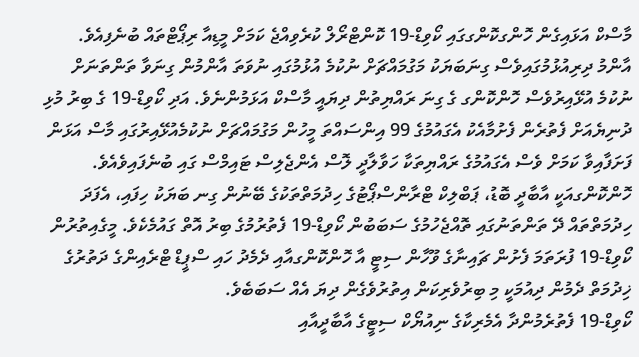މާސްކް އަޅައިގެން ހޮންގކޮންގގައި ކޯވިޑް-19 ކޮންޓްރޯލް ކުރެވިއްޖެ ކަމަށް މީޑިއާ ރިޕޯޓްތައް ބުނެފިއެވެ.
އާންމު ދިރިއުޅުމުގައިވެސް ގިނަބަޔަކު މަގުމައްޗަށް ނުކުމެ އުޅުމުގައި ނުވަތަ އާންމުން ގިނަވާ ތަންތަނަށް ނުކުމެ އުޅޭއިރުވެސް ހޮންކޮންގ ގެ ގިނަ ރައްޔިތުން ދިޔައީ މާސްކް އަޅަމުންނެވެ. އަދި ކޯވިޑް-19 ގެ ބިރު މުޅި ދުނިޔެއަށް ފެތުރެން ފެށުމާއެކު އެގައުމުގެ 99 އިންސައްތަ މީހުން މަގުމައްޗަށް ނުކުމެއުޅޭއިރުގައި މާސް އަޅަން ފަށަފާއިވާ ކަމަށް ވެސް އެގައުމުގެ ރައްޔިތަކާ ހަވާލާދީ ލޮސް އެންޖެލިސް ޓައިމްސް ގައި ބުނެފައިވެއެވެ.
ހޮންކޮންގއަކީ އާބާދީ ބޮޑު، ޕަބްލިކް ޓްރާންސްޕޯޓުގެ ހިދުމަތްތަކުގެ ބޭނުން ގިނ ބަޔަކު ހިފައި، އެފަދަ ހިދުމަތްތައް ދޭ ތަންތަނުގައި ތޮއްޖެހުމުގެ ސަބަބުން ކޯވިޑް-19 ފެތުރުމުގެ ބިރު އޮތް ގައުމެކެވެ. މީގެއިތުރުން ކޯވިޑް-19 ފުރަތަމަ ފެށުން ޗައިނާގެ ވޫހާން ސިޓީ އާ ހޮންކޮންގއާއި ދެމެދު ހައި ސްޕީޑް ޓްރެއިންގެ ދަތުރުގެ ޚިދުމަތް ދެމުން ދިއުމަކީ މި ބިރުވެރިކަން އިތުރުވެގެން ދިޔަ އެއް ސަބަބެވެ.
ކޯވިޑް-19 ފެތުރެމުންދާ އެމެރިކާގެ ނިއުޔޯކް ސިޓީގެ އާބާދީއާއި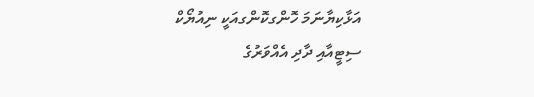އަޅާކިޔާނަމަ ހޮންގކޮންގއަކީ ނިއުޔޯކް ސިޓީއާއި ދާދި އެއްވަރުގެ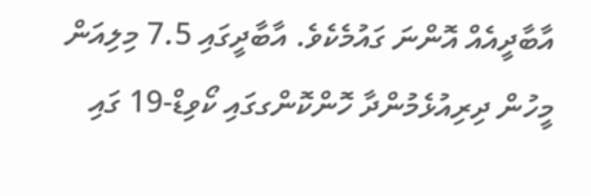އާބާދީއެއް އޮންނަ ގައުމެކެވެ. އާބާދީގައި 7.5 މިލިއަން މީހުން ދިރިއުޅެމުންދާ ހޮންކޮންގގައި ކޯވިޑް-19 ގައި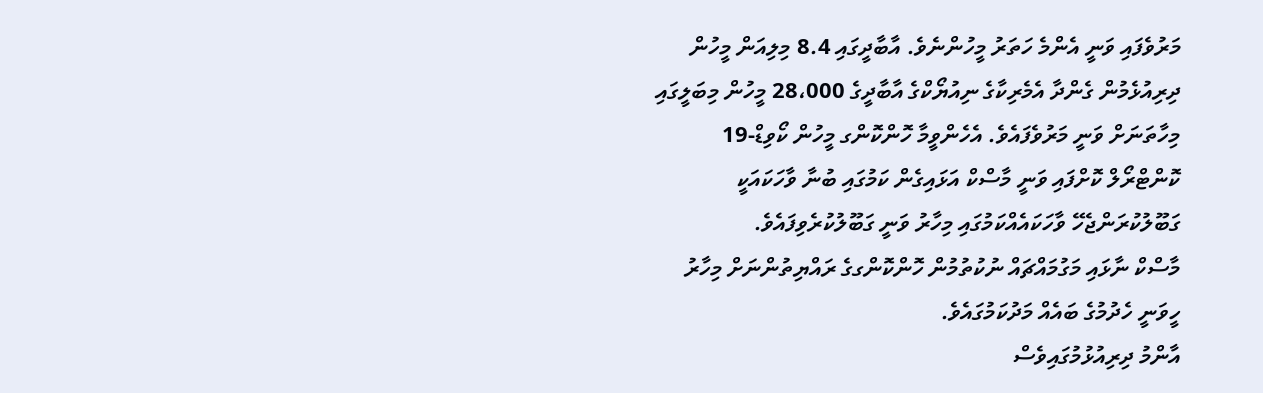މަރުވެފައި ވަނީ އެންމެ ހަތަރު މީހުންނެވެ. އާބާދީގައި 8.4 މިލިއަން މީހުން ދިރިއުޅެމުން ގެންދާ އެމެރިކާގެ ނިއުޔޯކްގެ އާބާދީގެ 28،000 މީހުން މިބަލީގައި މިހާތަނަށް ވަނީ މަރުވެފައެވެ. އެހެންވީމާ ހޮންކޮންގ މީހުން ކޯވިޑް-19 ކޮންޓްރޯލް ކޮށްފައި ވަނީ މާސްކް އަޅައިގެން ކަމުގައި ބުނާ ވާހަކައަކީ ގަބޫލުކުރަންޖެހޭ ވާހަކައެއްކަމުގައި މިހާރު ވަނީ ގަބޫލުކުރެވިފައެވެ.
މާސްކް ނާޅައި މަގުމައްޗައް ނުކުތުމުން ހޮންކޮންގގެ ރައްޔިތުންނަށް މިހާރު ހީވަނީ ހެދުމުގެ ބައެއް މަދުކަމުގައެވެ.
އާންމު ދިރިއުޅުމުގައިވެސް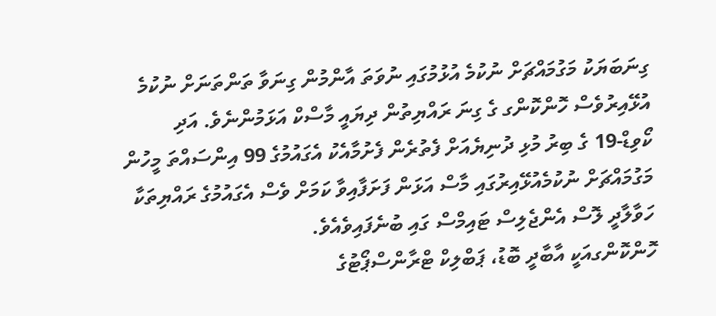ގިނަބަޔަކު މަގުމައްޗަށް ނުކުމެ އުޅުމުގައި ނުވަތަ އާންމުން ގިނަވާ ތަންތަނަށް ނުކުމެ އުޅޭއިރުވެސް ހޮންކޮންގ ގެ ގިނަ ރައްޔިތުން ދިޔައީ މާސްކް އަޅަމުންނެވެ. އަދި ކޯވިޑް-19 ގެ ބިރު މުޅި ދުނިޔެއަށް ފެތުރެން ފެށުމާއެކު އެގައުމުގެ 99 އިންސައްތަ މީހުން މަގުމައްޗަށް ނުކުމެއުޅޭއިރުގައި މާސް އަޅަން ފަށަފާއިވާ ކަމަށް ވެސް އެގައުމުގެ ރައްޔިތަކާ ހަވާލާދީ ލޮސް އެންޖެލިސް ޓައިމްސް ގައި ބުނެފައިވެއެވެ.
ހޮންކޮންގއަކީ އާބާދީ ބޮޑު، ޕަބްލިކް ޓްރާންސްޕޯޓުގެ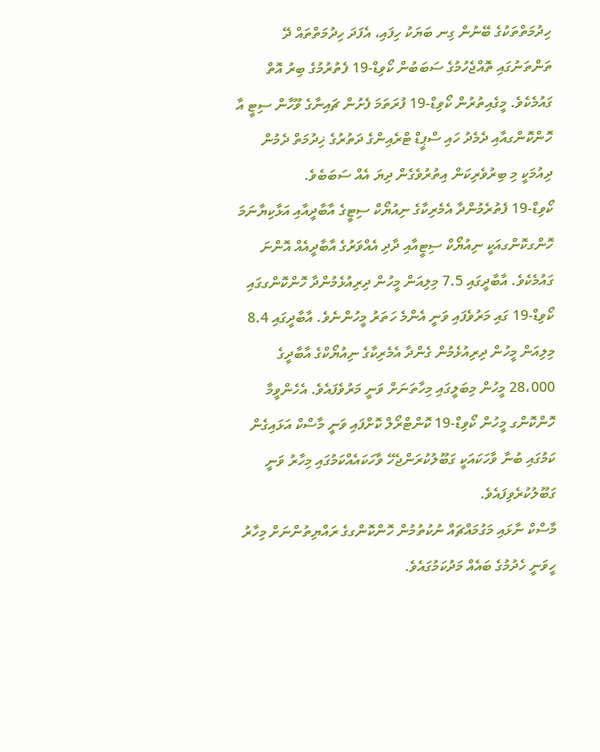ހިދުމަތްތަކުގެ ބޭނުން ގިނ ބަޔަކު ހިފައި، އެފަދަ ހިދުމަތްތައް ދޭ ތަންތަނުގައި ތޮއްޖެހުމުގެ ސަބަބުން ކޯވިޑް-19 ފެތުރުމުގެ ބިރު އޮތް ގައުމެކެވެ. މީގެއިތުރުން ކޯވިޑް-19 ފުރަތަމަ ފެށުން ޗައިނާގެ ވޫހާން ސިޓީ އާ ހޮންކޮންގއާއި ދެމެދު ހައި ސްޕީޑް ޓްރެއިންގެ ދަތުރުގެ ޚިދުމަތް ދެމުން ދިއުމަކީ މި ބިރުވެރިކަން އިތުރުވެގެން ދިޔަ އެއް ސަބަބެވެ.
ކޯވިޑް-19 ފެތުރެމުންދާ އެމެރިކާގެ ނިއުޔޯކް ސިޓީގެ އާބާދީއާއި އަޅާކިޔާނަމަ ހޮންގކޮންގއަކީ ނިއުޔޯކް ސިޓީއާއި ދާދި އެއްވަރުގެ އާބާދީއެއް އޮންނަ ގައުމެކެވެ. އާބާދީގައި 7.5 މިލިއަން މީހުން ދިރިއުޅެމުންދާ ހޮންކޮންގގައި ކޯވިޑް-19 ގައި މަރުވެފައި ވަނީ އެންމެ ހަތަރު މީހުންނެވެ. އާބާދީގައި 8.4 މިލިއަން މީހުން ދިރިއުޅެމުން ގެންދާ އެމެރިކާގެ ނިއުޔޯކްގެ އާބާދީގެ 28،000 މީހުން މިބަލީގައި މިހާތަނަށް ވަނީ މަރުވެފައެވެ. އެހެންވީމާ ހޮންކޮންގ މީހުން ކޯވިޑް-19 ކޮންޓްރޯލް ކޮށްފައި ވަނީ މާސްކް އަޅައިގެން ކަމުގައި ބުނާ ވާހަކައަކީ ގަބޫލުކުރަންޖެހޭ ވާހަކައެއްކަމުގައި މިހާރު ވަނީ ގަބޫލުކުރެވިފައެވެ.
މާސްކް ނާޅައި މަގުމައްޗައް ނުކުތުމުން ހޮންކޮންގގެ ރައްޔިތުންނަށް މިހާރު ހީވަނީ ހެދުމުގެ ބައެއް މަދުކަމުގައެވެ.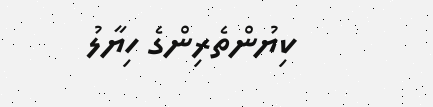ކިޔުންތެރިންގެ ހިޔާލު